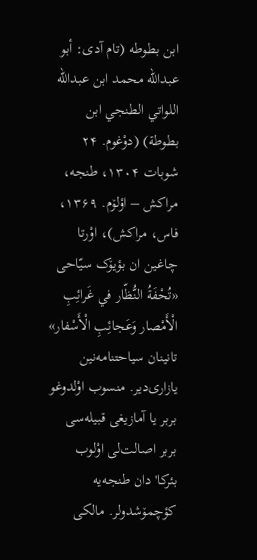ابن بطوطه (تام آدی: أبو عبدالله محمد ابن عبدالله اللواتي الطنجي ابن بطوطة) (دوْغوم. ۲۴ شوبات ۱۳۰۴، طنجه، مراکش – اؤلۆم. ۱۳۶۹، فاس، مراکش)، اوْرتا چاغین ان بؤیۆک سیّاحی «تُحْفَةُ النُّظّار في غَرائِبِ الْأَمْصار وَعَجائِبِ الْأَسْفار» تانینان سیاحتنامه‌نین یازاری‌دیر. منسوب اوْلدوغو بربر یا آمازیغی قبیله‌سی بربر اصالت‌لی اوْلوب بئرکا'دان طنجه‌یه کؤچمۆشدولر. مالکی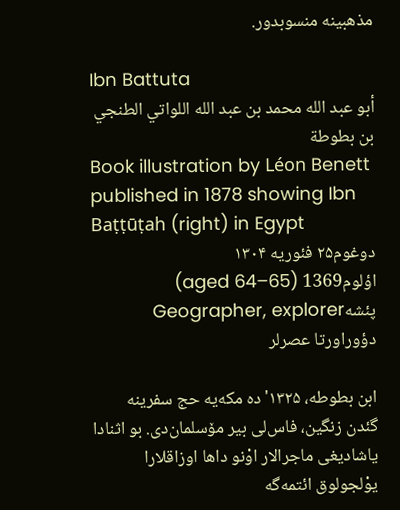مذهبینه منسوبدور.

Ibn Battuta
أبو عبد الله محمد بن عبد الله اللواتي الطنجي بن بطوطة
Book illustration by Léon Benett published in 1878 showing Ibn Baṭṭūṭah (right) in Egypt
دوغوم۲۵ فئوریه ۱۳۰۴
اؤلوم1369 (aged 64–65)
پئشهGeographer, explorer
دؤوراورتا عصرلر

ابن بطوطه، ۱۳۲۵'ده مکه‌یه حج سفرینه گئدن زنگین، فاس‌لی بیر مۆسلمان‌دی. بو اثنادا یاشادیغی ماجرالار اوْنو داها اوزاقلارا یوْلجولوق ائتمه‌گه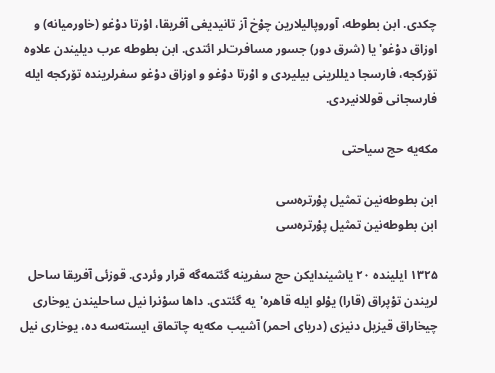چکدی. ابن بطوطه، آوروپالیلارین چوْخ آز تانیدیغی آفریقا، اوْرتا دوْغو (خاورمیانه) و اوزاق دوْغو'یا (شرق دور) جسور مسافرت‌لر ائتدی. ابن بطوطه عرب دیلیندن علاوه تۆرکجه، فارسجا دیللرینی بیلیردی و اوْرتا دوْغو و اوزاق دوْغو سفرلرینده تۆرکجه ایله فارسجانی قوللانیردی.

مکه‌یه حج سیاحتی

ابن بطوطه‌نین تمثیل پوْرتره‌سی
ابن بطوطه‌نین تمثیل پوْرتره‌سی

۱۳۲۵ ایلینده ۲۰ یاشیندایکن حج سفرینه گئتمه‌گه قرار وئردی. قوزئی آفریقا ساحل لریندن توْپراق (قارا) یوْلو ایله قاهره'یه گئتدی. داها سوْنرا نیل ساحلیندن یوخاری چیخاراق قیزیل دنیزی (دریای احمر) آشیب مکه‌یه چاتماق ایسته‌سه ده، یوخاری نیل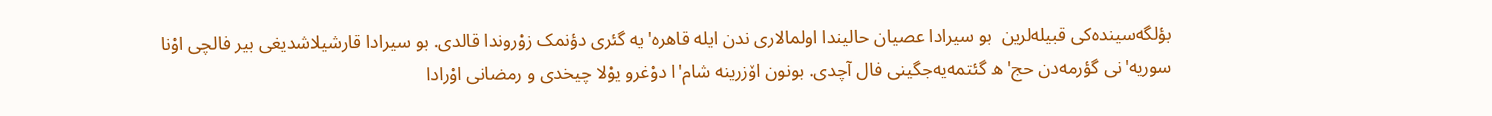بؤلگه‌سینده‌کی قبیله‌لرین  بو سیرادا عصیان حالیندا اولمالاری ندن ایله قاهره'یه گئری دؤنمک زوْروندا قالدی. بو سیرادا قارشیلاشدیغی بیر فالچی اوْنا سوریه'نی گؤرمه‌دن حج'ه گئتمه‌یه‌جگینی فال آچدی. بونون اۆزرینه شام'ا دوْغرو یوْلا چیخدی و رمضانی اوْرادا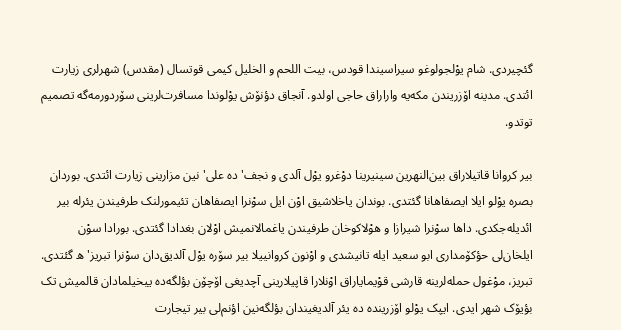گئچیردی. شام یوْلجولوغو سیراسیندا قودس، بیت اللحم و الخلیل کیمی قوتسال (مقدس) شهرلری زیارت ائتدی. مدینه اۆزریندن مکه‌یه واراراق حاجی اولدو. آنجاق دؤنۆش یوْلوندا مسافرت‌لرینی سۆردورمه‌گه تصمیم توتدو.

بیر کروانا قاتیلاراق بین‌النهرین سینیرینا دوْغرو یوْل آلدی و نجف'ده علی'نین مزارینی زیارت ائتدی. بوردان بصره یوْلو ایلا ایصفاهانا گئتدی. بوندان یاخلاشیق اوْن ایل سوْنرا ایصفاهان تئیمورلنک طرفیندن یئرله بیر ائدیله‌جکدی. داها سوْنرا شیرازا و هوْلاکوخان طرفیندن یاغمالانمیش اوْلان بغدادا گئتدی. بورادا سوْن ایلخان‌لی حؤکۆمداری ابو سعید ایله تانیشدی و اوْنون کروانییلا بیر سۆره یوْل آلدیق‌دان سوْنرا تبریز'ه گئتدی. تبریز، موْغول حمله‌لرینه قارشی قوْیمایاراق اوْنلارا قاپیلارینی آچدیغی اۆچۆن بؤلگه‌ده ییخیلمادان قالمیش تک بؤیۆک شهر ایدی. ایپک یوْلو اۆزرینده ده یئر آلدیغیندان بؤلگه‌نین اؤنم‌لی بیر تیجارت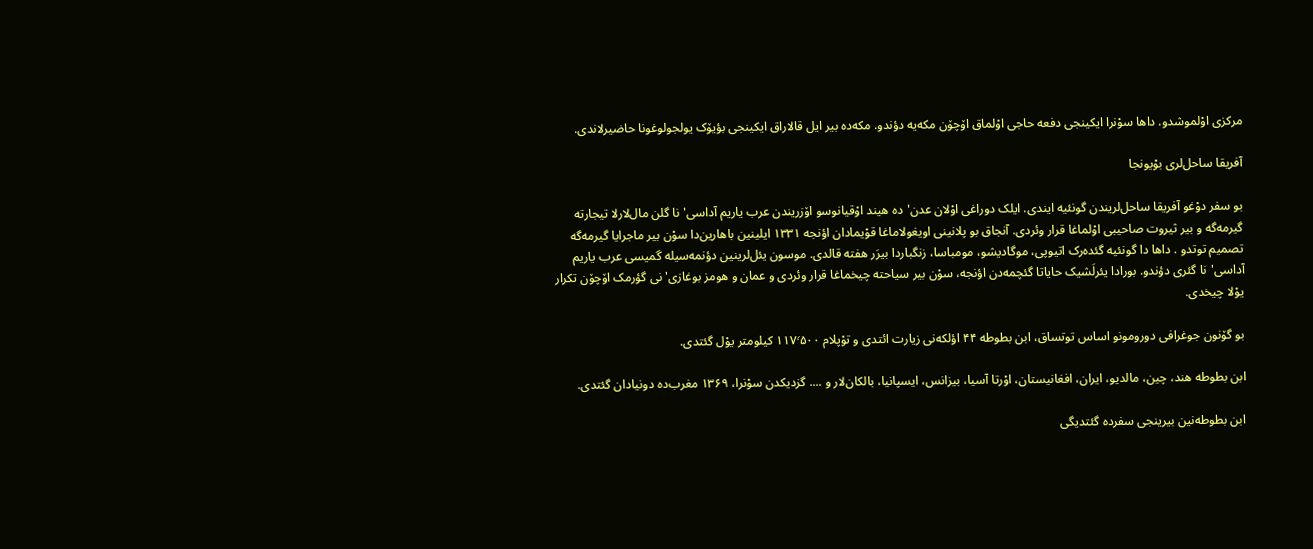مرکزی اوْلموشدو. داها سوْنرا ایکینجی دفعه حاجی اوْلماق اۆچۆن مکه‌یه دؤندو. مکه‌ده بیر ایل قالاراق ایکینجی بؤیۆک یولجولوغونا حاضیرلاندی.

آفریقا ساحل‌لری بوْیونجا

بو سفر دوْغو آفریقا ساحل‌لریندن گونئیه ایندی. ایلک دوراغی اوْلان عدن'ده هیند اوْقیانوسو اۆزریندن عرب یاریم آداسی'نا گلن مال‌لارلا تیجارته گیرمه‌گه و بیر ثیروت صاحیبی اوْلماغا قرار وئردی. آنجاق بو پلانینی اویغولاماغا قوْیمادان اؤنجه ۱۳۳۱ ایلینین باهارین‌دا سوْن بیر ماجرایا گیرمه‌گه تصمیم توتدو . داها دا گونئیه گئده‌رک اتیوپی، موگادیشو، مومباسا، زنگباردا بیرَر هفته قالدی. موسون یئل‌لرینین دؤنمه‌سیله گمیسی عرب یاریم آداسی'نا گئری دؤندو. بورادا یئرلَشیک حایاتا گئچمه‌دن اؤنجه، سوْن بیر سیاحته چیخماغا قرار وئردی و عمان و هومز بوغازی'نی گؤرمک اۆچۆن تکرار یوْلا چیخدی.

بو گۆنون جوغرافی دورومونو اساس توتساق، ابن بطوطه ۴۴ اؤلکه‌نی زیارت ائتدی و توْپلام ۱۱۷٬۵۰۰ کیلومتر یوْل گئتدی.

ابن بطوطه هند، چین، مالدیو، ایران، افغانیستان، اوْرتا آسیا، بیزانس، ایسپانیا، بالکان‌لار و .... گزدیکدن سوْنرا، ۱۳۶۹ مغرب‌ده دونیادان گئتدی.

ابن بطوطه‌نین بیرینجی سفرده گئتدیگی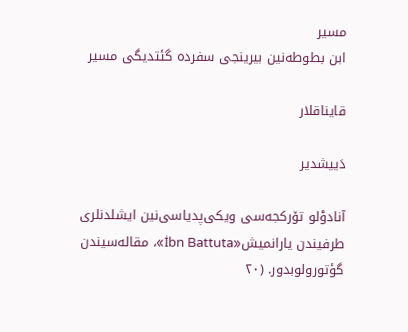مسیر
ابن بطوطه‌نین بیرینجی سفرده گئتدیگی مسیر

قایناقلار

دَییشدیر

آنادوْلو تۆرکجه‌سی ویکی‌پدیاسی‌نین ایشلدنلری طرفیندن یارانمیش«İbn Battuta»، مقاله‌سیندن گؤتورولوبدور. (۲۰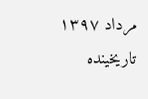مرداد ۱۳۹۷ تاریخینده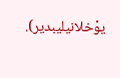یوْخلانیلیبدیر).